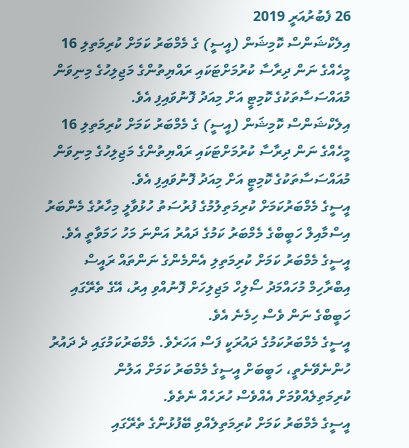26 ފެބުރުއަރީ 2019
އިލެކްޝަންސް ކޮމިޝަން (އީސީ) ގެ މެމްބަރު ކަމަށް ކުރިމަތިލި 16 މީހެއްގެ ނަން ދިރާސާ ކުރުމަށްޓަކައި ރައްޔިތުންގެ މަޖިލިހުގެ މިނިވަން މުއައްސަސާތަކުގެ ކޮމިޓީ އަށް މިއަދު ފޮނުވައިފި އެވެ.
އިލެކްޝަންސް ކޮމިޝަން (އީސީ) ގެ މެމްބަރު ކަމަށް ކުރިމަތިލި 16 މީހެއްގެ ނަން ދިރާސާ ކުރުމަށްޓަކައި ރައްޔިތުންގެ މަޖިލިހުގެ މިނިވަން މުއައްސަސާތަކުގެ ކޮމިޓީ އަށް މިއަދު ފޮނުވައިފި އެވެ.
އީސީގެ މެމްބަރުކަމަށް ކުރިމަތިލުމުގެ ފުރުސަތު ހުޅުވާލީ މިހާރުގެ މެންބަރު އިސްމާއިލް ހަބީބްގެ މެމްބަރު ކަމުގެ ދައުރު އަންނަ މަހު ހަމަވާތީ އެވެ. އީސީގެ މެމްބަރު ކަމަށް ކުރިމަތިލި އެންމެންގެ ނަންތައް ރައީސް އިބްރާހިމް މުހައްމަދު ސޯލިހް މަޖިލިހަށް ފޮނުއްވި އިރު، އޭގެ ތެރޭގައި ހަބީބްގެ ނަން ވެސް ހިމެނެ އެވެ.
އީސީގެ މެމްބަރުކަމުގެ ދައުރަކީ ފަސް އަހަރެވެ. މެމްބަރުކަމުގައި ދެ ދައުރު ހުންނެވޭނެތީ، ހަބީބަށް އީސީގެ މެމްބަރު ކަމަށް އަލުން ކުރިމަތިލެއްވުމަށް އެއްވެސް ހުރަހެއް ނެތެވެ.
އީސީގެ މެމްބަރު ކަމަށް ކުރިމަތިލެއްވި ބޭފުޅުންގެ ތެރޭގައި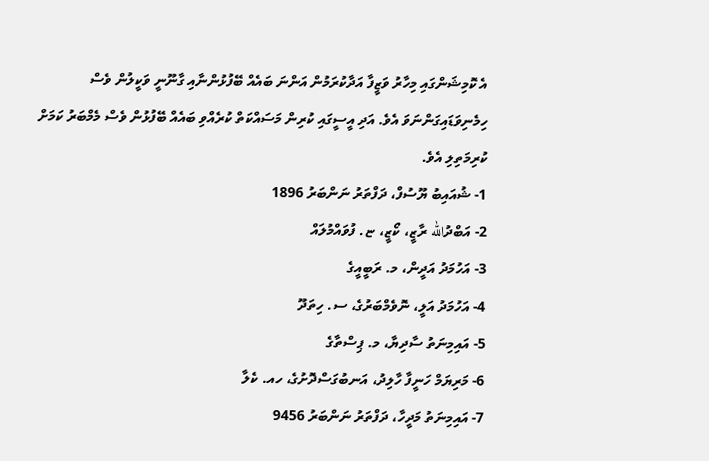އެ ކޮމިޝަންގައި މިހާރު ވަޒީފާ އަދާކުރަމުން އަންނަ ބައެއް ބޭފުޅުންނާއި ގާނޫނީ ވަކީލުން ވެސް ހިމެނިވަޑައިގަންނަވަ އެވެ. އަދި އީސީގައި ކުރިން މަސައްކަތް ކުރެއްވި ބައެއް ބޭފުޅުން ވެސް މެމްބަރު ކަމަށް ކުރިމަތިލި އެވެ.
1- ޝުއައިބު ޔޫސުފް، ދަފްތަރު ނަންބަރު 1896
2- އަބްދުالله ރާޒީ، ކޯޒީ، ޏ. ފުވައްމުލައް
3- އަހުމަދު އަދީން، މ. ރަބީއީގެ
4- އަހުމަދު އަލީ، ނޮވެމްބަރުގެ، ސ. ހިތަދޫ
5- އައިމިނަތު ސާދިޔާ، މ. ޕިސްތާގެ
6- މަރިޔަމް ހަނީފާ ހާލިދު، އަނބުގަސްދޮށުގެ، ހއ. ކެލާ
7- އައިމިނަތު މަދީހާ، ދަފްތަރު ނަންބަރު 9456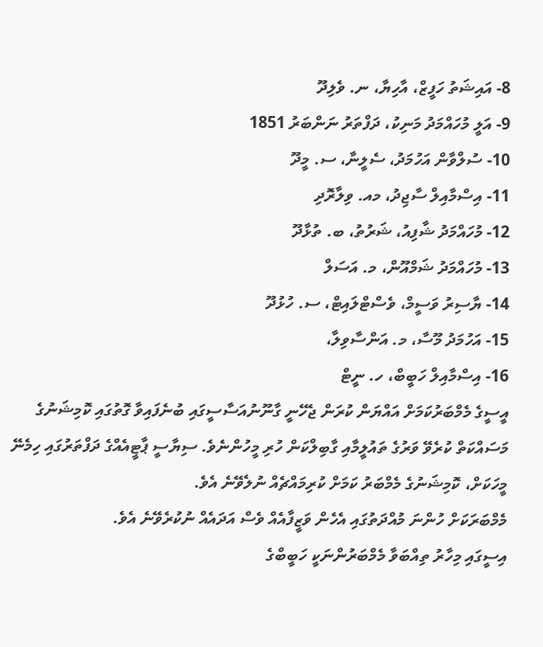8- އައިޝަތު ހަފީޒް، އާހިޔާ، ނ. ވެލިދޫ
9- އަލީ މުހައްމަދު މަނިކު، ދަފްތަރު ނަންބަރު 1851
10- ސުލްވާން އަހުމަދު، ސެލީނާ، ސ. މީދޫ
11- އިސްމާއިލް ސާޖިދު، މއ. ވިލާރޮދި
12- މުހައްމަދު ޝާފިއު، ޝަރުތު، ބ. ތުޅާދޫ
13- މުހައްމަދު ޝަމްއޫން، މ. އަސަލް
14- ޔާސިރު ވަސީމް، ވެސްޓްލައިޓް، ސ. ހުޅުދޫ
15- އަހުމަދު މޫސާ، މ. އަންސާވިލާ،
16- އިސްމާއިލް ހަބީބް، ހ. ނީޓް
އީސީގެ މެމްބަރުކަމަށް އައްޔަން ކުރަން ޖެހޭނީ ގާނޫނުއަސާސީގައި ބުނެފައިވާ ގޮތުގައި ކޮމިޝަނުގެ މަސައްކަތް ކުރެވޭ ވަރުގެ ތައުލީމާއި ގާބިލްކަން ހުރި މީހުންނެވެ. ސިޔާސީ ޕާޓީއެއްގެ ދަފްތަރުގައި ހިމެނޭ މީހަކަށް، ކޮމިޝަނުގެ މެމްބަރު ކަމަށް ކުރިމައްޗެއް ނުލެވޭނެ އެވެ.
މެމްބަރަކަށް ހުންނަ މުއްދަތުގައި އެހެން ވަޒީފާއެއް ވެސް އަދައެއް ނުކުރެވޭނެ އެވެ.
އިސީގައި މިހާރު ތިއްބަވާ މެމްބަރުންނަކީ ހަބީބްގެ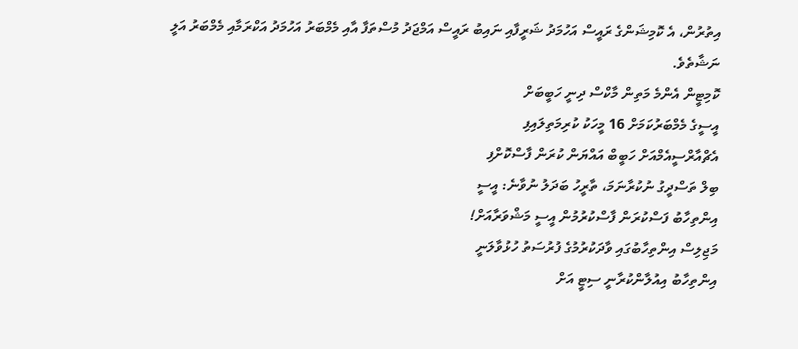އިތުރުން، އެ ކޮމިޝަންގެ ރައީސް އަހުމަދު ޝަރީފާއި ނައިބު ރައީސް އަމްޖަދު މުސްތަފާ އާއި މެމްބަރު އަހުމަދު އަކްރަމާއި މެމްބަރު އަލީ ނަޝާތެވެ.
ކޮމިޓީން އެންމެ މަތިން މާކްސް ދިނީ ހަބީބަށް
އީސީގެ މެމްބަރުކަމަށް 16 މީހަކު ކުރިމަތިލައިފި
އެޗްއާރްސީއެމްއަށް ހަބީބް އައްޔަން ކުރަން ފާސްކޮށްފި
ބިލް ތަސްދީގު ނުކުރާނަމަ، ތާރީހު ބަދަލު ނުވާނެ: އީސީ
އިންތިހާބު ފަސްކުރަން ފާސްކުރުމުން އީސީ މަޝްވަރާއަށް!
މަޖިލިސް އިންތިހާބުގައި ވާދަކުރުމުގެ ފުރުސަތު ހުޅުވާލަނީ
އިންތިހާބު އިއުލާންކުރާނީ ސިޓީ އަށް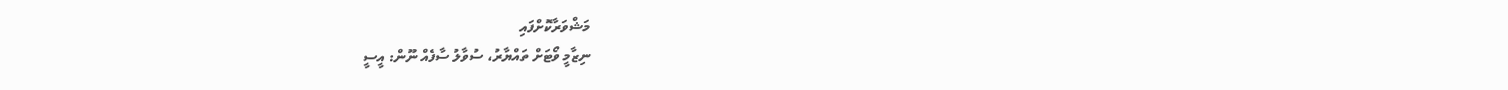މަޝްވަރާކޮށްފައި
ނިޒާމީ ވޯޓަށް ތައްޔާރު، ސުވާލު ސާފެއް ނޫން: އީސީ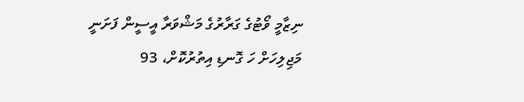ނިޒާމީ ވޯޓުގެ ގަރާރުގެ މަޝްވަރާ އީސީން ފަށަނީ
މަޖިލިހަށް ހަ ގޮނޑި އިތުރުކޮށް، 93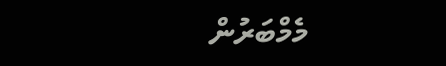މެމްބަރުން